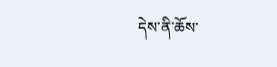དེས་ནི་ཆོས་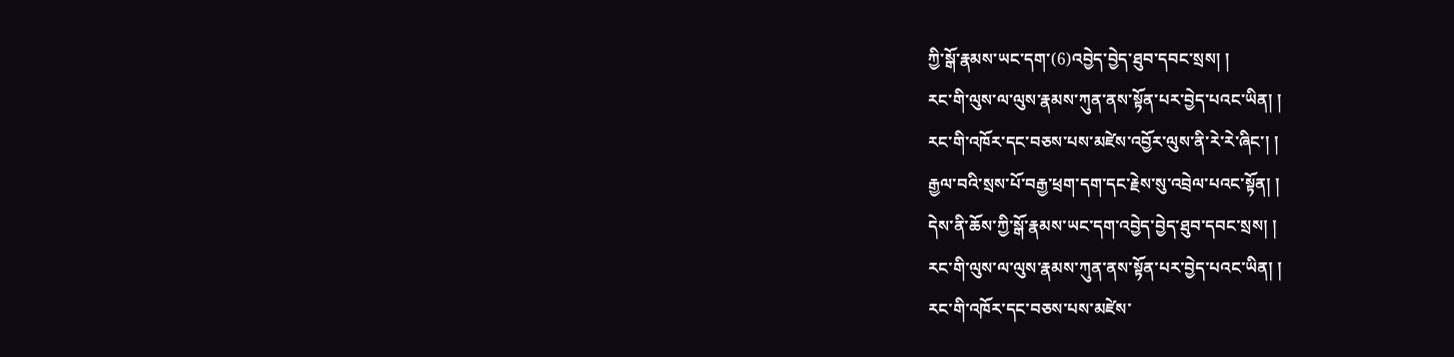ཀྱི་སྒོ་རྣམས་ཡང་དག་(6)འབྱེད་བྱེད་ཐུབ་དབང་སྲས། །
རང་གི་ལུས་ལ་ལུས་རྣམས་ཀུན་ནས་སྟོན་པར་བྱེད་པའང་ཡིན། །
རང་གི་འཁོར་དང་བཅས་པས་མཛེས་འབྱོར་ལུས་ནི་རེ་རེ་ཞིང་། །
རྒྱལ་བའི་སྲས་པོ་བརྒྱ་ཕྲག་དག་དང་རྗེས་སུ་འབྲེལ་པའང་སྟོན། །
དེས་ནི་ཆོས་ཀྱི་སྒོ་རྣམས་ཡང་དག་འབྱེད་བྱེད་ཐུབ་དབང་སྲས། །
རང་གི་ལུས་ལ་ལུས་རྣམས་ཀུན་ནས་སྟོན་པར་བྱེད་པའང་ཡིན། །
རང་གི་འཁོར་དང་བཅས་པས་མཛེས་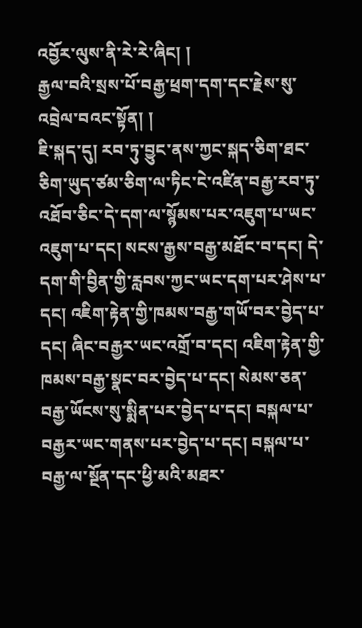འབྱོར་ལུས་ནི་རེ་རེ་ཞིང། །
རྒྱལ་བའི་སྲས་པོ་བརྒྱ་ཕྲག་དག་དང་རྗེས་སུ་འབྲེལ་བའང་སྟོན། །
ཇི་སྐད་དུ། རབ་ཏུ་བྱུང་ནས་ཀྱང་སྐད་ཅིག་ཐང་ཅིག་ཡུད་ཙམ་ཅིག་ལ་ཏིང་ངེ་འཛིན་བརྒྱ་རབ་ཏུ་འཐོབ་ཅིང་དེ་དག་ལ་སྙོམས་པར་འཇུག་པ་ཡང་འཇུག་པ་དང། སངས་རྒྱས་བརྒྱ་མཐོང་བ་དང། དེ་དག་གི་བྱིན་གྱི་རླབས་ཀྱང་ཡང་དག་པར་ཤེས་པ་དང། འཇིག་རྟེན་གྱི་ཁམས་བརྒྱ་གཡོ་བར་བྱེད་པ་དང། ཞིང་བརྒྱར་ཡང་འགྲོ་བ་དང། འཇིག་རྟེན་གྱི་ཁམས་བརྒྱ་སྣང་བར་བྱེད་པ་དང། སེམས་ཅན་བརྒྱ་ཡོངས་སུ་སྨིན་པར་བྱེད་པ་དང། བསྐལ་པ་བརྒྱར་ཡང་གནས་པར་བྱེད་པ་དང། བསྐལ་པ་བརྒྱ་ལ་སྔོན་དང་ཕྱི་མའི་མཐར་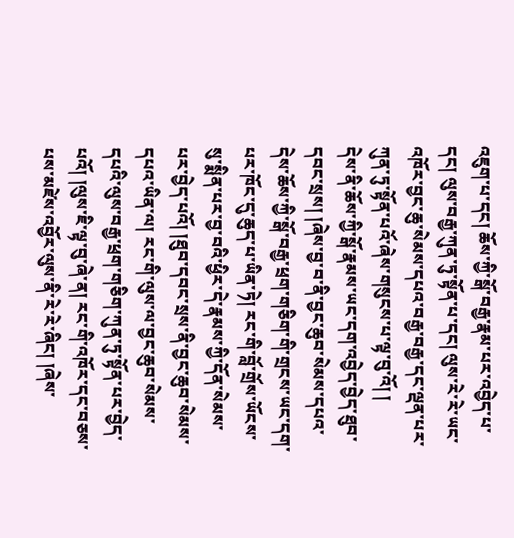འཇུག་པ་དང། ཆོས་ཀྱི་སྒོ་བརྒྱ་རྣམ་པར་འབྱེད་པ་དང། ལུས་བརྒྱ་ཀུན་ཏུ་སྟོན་པ་དང། ལུས་རེ་རེ་ཡང་འཁོར་བྱང་ཆུ་སེམས་དཔའ་བརྒྱ་བརྒྱ་དང་ལྡན་པར་ཀུན་ཏུ་སྟོན་པའོ་ཞེས་གསུངས་པ་ལྟ་བུ་འོ། །
དེས་ནི་ཆོས་ཀྱི་སྒོ་རྣམས་ཡང་དག་འབྱེད་བྱེད་ཐུབ་དབང་སྲས། །ཞེས་བྱ་བ་ནི་བྱང་ཆུབ་སེམས་དཔའ་དེས་ཆོས་ཀྱི་སྒོ་བརྒྱ་ཕྲག་གཅིག་གི་གྲངས་ཡང་དག་པར་ཁོང་དུ་ཆུད་པ་ཡིན་ཏེ། རང་གི་བློ་གྲོས་ཡོངས་སུ་སྨིན་པར་བྱ་བའི་ཕྱིར་དེ་རྣམས་ཀྱི་དོན་སེམས་པར་བྱེད་པའོ། །ཐུབ་དབང་སྲས་ནི་བྱང་ཆུབ་སེམས་དཔའ་ཡིན་ལ། རང་གི་ལུས་ལ་བྱང་ཆུབ་སེམས་དཔའི་ལུས་བརྒྱ་ཕྲག་གཅིག་ཀུན་ཏུ་སྟོན་པར་བྱེད་པའོ། །ལུས་ཇི་ལྟ་བུ་ཞེ་ན། རང་གི་འཁོར་དང་བཅས་པས་མཛེས་འབྱོར་ལུས་ནི་རེ་རེ་ཞིང། །ཞེས་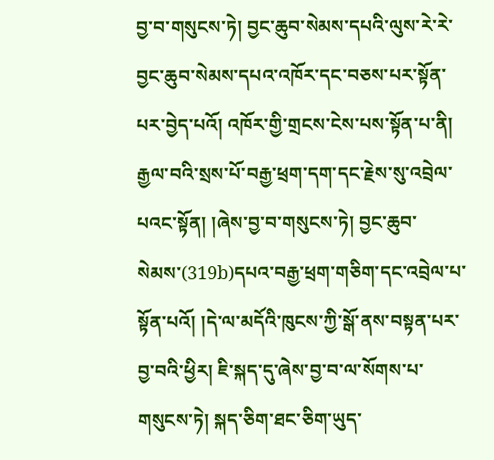བྱ་བ་གསུངས་ཏེ། བྱང་ཆུབ་སེམས་དཔའི་ལུས་རེ་རེ་བྱང་ཆུབ་སེམས་དཔའ་འཁོར་དང་བཅས་པར་སྟོན་པར་བྱེད་པའོ། འཁོར་གྱི་གྲངས་ངེས་པས་སྟོན་པ་ནི། རྒྱལ་བའི་སྲས་པོ་བརྒྱ་ཕྲག་དག་དང་རྗེས་སུ་འབྲེལ་པའང་སྟོན། །ཞེས་བྱ་བ་གསུངས་ཏེ། བྱང་ཆུབ་སེམས་(319b)དཔའ་བརྒྱ་ཕྲག་གཅིག་དང་འབྲེལ་པ་སྟོན་པའོ། །དེ་ལ་མདོའི་ཁུངས་ཀྱི་སྒོ་ནས་བསྟན་པར་བྱ་བའི་ཕྱིར། ཇི་སྐད་དུ་ཞེས་བྱ་བ་ལ་སོགས་པ་གསུངས་ཏེ། སྐད་ཅིག་ཐང་ཅིག་ཡུད་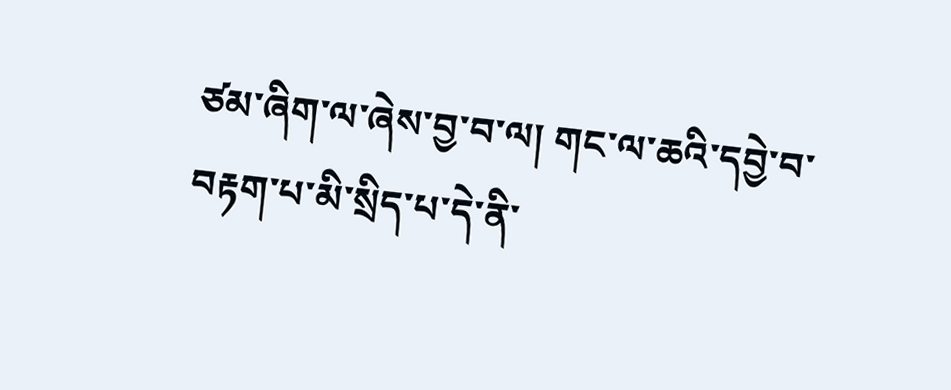ཙམ་ཞིག་ལ་ཞེས་བྱ་བ་ལ། གང་ལ་ཆའི་དབྱེ་བ་བརྟག་པ་མི་སྲིད་པ་དེ་ནི་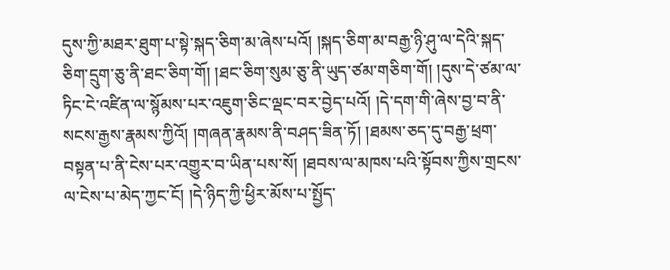དུས་ཀྱི་མཐར་ཐུག་པ་སྟེ་སྐད་ཅིག་མ་ཞེས་པའོ། །སྐད་ཅིག་མ་བརྒྱ་ཉི་ཤུ་ལ་དེའི་སྐད་ཅིག་དྲུག་ཅུ་ནི་ཐང་ཅིག་གོ། །ཐང་ཅིག་སུམ་ཅུ་ནི་ཡུད་ཙམ་གཅིག་གོ། །དུས་དེ་ཙམ་ལ་ཏིང་ངེ་འཛིན་ལ་སྙོམས་པར་འཇུག་ཅིང་ལྡང་བར་བྱེད་པའོ། །དེ་དག་གི་ཞེས་བྱ་བ་ནི་སངས་རྒྱས་རྣམས་ཀྱིའོ། །གཞན་རྣམས་ནི་བཤད་ཟིན་ཏོ། །ཐམས་ཅད་དུ་བརྒྱ་ཕྲག་བསྟན་པ་ནི་ངེས་པར་འགྱུར་བ་ཡིན་པས་སོ། །ཐབས་ལ་མཁས་པའི་སྟོབས་ཀྱིས་གྲངས་ལ་ངེས་པ་མེད་ཀྱང་ངོ། །དེ་ཉིད་ཀྱི་ཕྱིར་མོས་པ་སྤྱོད་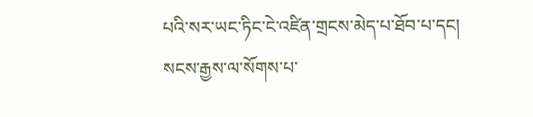པའི་སར་ཡང་ཏིང་ངེ་འཛིན་གྲངས་མེད་པ་ཐོབ་པ་དང། སངས་རྒྱས་ལ་སོགས་པ་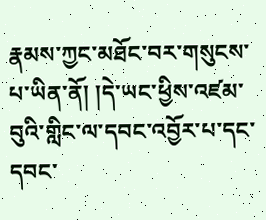རྣམས་ཀྱང་མཐོང་བར་གསུངས་པ་ཡིན་ནོ། །དེ་ཡང་ཕྱིས་འཛམ་བུའི་གླིང་ལ་དབང་འབྱོར་པ་དང་དབང་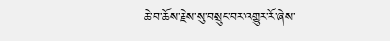ཆེ་བ་ཆོས་རྗེས་སུ་བསྲུང་བར་འགྱུར་རོ་ཞེས་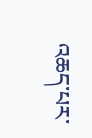འཆད་པར་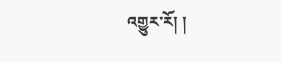འགྱུར་རོ། །